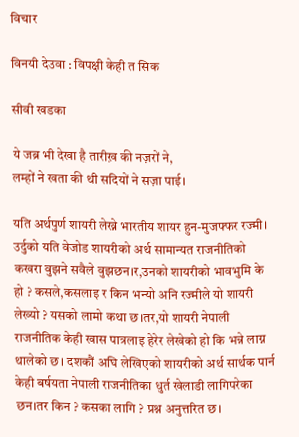विचार

विनयी देउवा : विपक्षी केही त सिक

सीवी खडका

ये जब्र भी देखा है तारीख़ की नज़रों ने,
लम्हों ने खता की थी सदियों ने सज़ा पाई।

यति अर्थपुर्ण शायरी लेख्ने भारतीय शायर हुन-मुजफ्फर रज्मी। उर्दुको यति वेजोड शायरीको अर्थ सामान्यत राजनीतिको कखरा वुझने सवैले वुझछन।र,उनको शायरीको भावभुमि के हो ? कसले,कसलाइ र किन भन्यो अनि रज्मीले यो शायरी लेख्यो ? यसको लामो कथा छ।तर,यो शायरी नेपाली राजनीतिक केही खास पात्रलाइ हेरेर लेखेको हो कि भन्ने लाग्न थालेको छ। दशकौं अघि लेखिएको शायरीको अर्थ सार्थक पार्न केही बर्षयता नेपाली राजनीतिका धुर्त खेलाडी लागिपरेका छन।तर किन ? कसका लागि ? प्रश्न अनुत्तरित छ।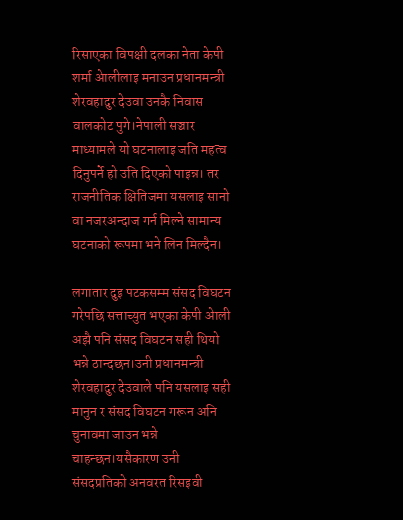रिसाएका विपक्षी दलका नेता केपी शर्मा अेालीलाइ मनाउन प्रधानमन्त्री शेरवहादुर देउवा उनकै निवास वालकोट पुगे।नेपाली सञ्चार माध्यामले यो घटनालाइ जति महत्व दिनुपर्ने हो उति दिएको पाइन्न। तर राजनीतिक क्षितिजमा यसलाइ सानो वा नजरअन्दाज गर्न मिल्ने सामान्य घटनाको रूपमा भने लिन मिल्दैन।

लगातार दुइ पटकसम्म संसद विघटन गरेपछि सत्ताच्युत भएका केपी अेाली अझै पनि संसद विघटन सही थियो भन्ने ठान्दछन।उनी प्रधानमन्त्री शेरवहादुर देउवाले पनि यसलाइ सही मानुन र संसद विघटन गरून अनि चुनावमा जाउन भन्ने चाहन्छन।यसैकारण उनी संसदप्रतिको अनवरत रिसइवी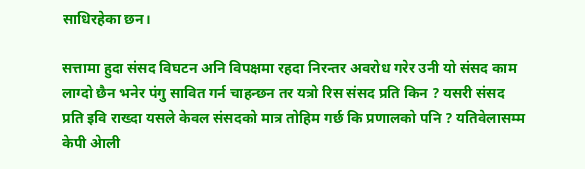साधिरहेका छन।

सत्तामा हुदा संसद विघटन अनि विपक्षमा रहदा निरन्तर अवरोध गरेर उनी यो संसद काम लाग्दो छैन भनेर पंगु सावित गर्न चाहन्छन तर यत्रो रिस संसद प्रति किन ? यसरी संसद प्रति इवि राख्दा यसले केवल संसदको मात्र तोहिम गर्छ कि प्रणालको पनि ? यतिवेलासम्म केपी अेाली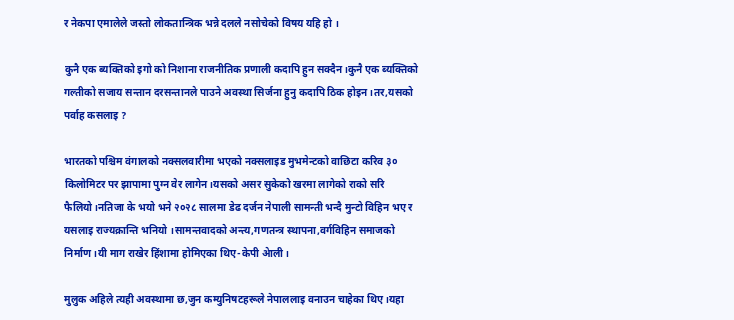र नेकपा एमालेले जस्तो लोकतान्त्रिक भन्ने दलले नसोचेको विषय यहि हो ।

कुनै एक ब्यक्तिको इगो को निशाना राजनीतिक प्रणाली कदापि हुन सक्दैन।कुनै एक ब्यक्तिको गल्तीको सजाय सन्तान दरसन्तानले पाउने अवस्था सिर्जना हुनु कदापि ठिक होइन।तर,यसको पर्वाह कसलाइ ?

भारतको पश्चिम वंगालको नक्सलवारीमा भएको नक्सलाइड मुभमेन्टको वाछिटा करिव ३० किलोमिटर पर झापामा पुग्न वेर लागेन।यसको असर सुकेको खरमा लागेको राको सरि फैलियो।नतिजा के भयो भने २०२८ सालमा डेढ दर्जन नेपाली सामन्ती भन्दै मुन्टो विहिन भए र यसलाइ राज्यक्रान्ति भनियो ।सामन्तवादको अन्त्य,गणतन्त्र स्थापना,वर्गविहिन समाजको निर्माण।यी माग राखेर हिंशामा होमिएका थिए-केपी अेाली।

मुलुक अहिले त्यही अवस्थामा छ,जुन कम्युनिषटहरूले नेपाललाइ वनाउन चाहेका थिए।यहा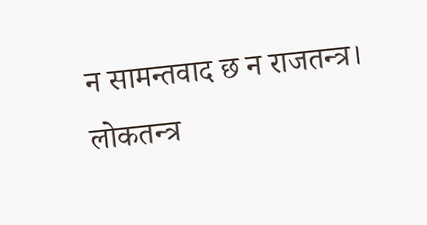न सामन्तवाद छ न राजतन्त्र। लोकतन्त्र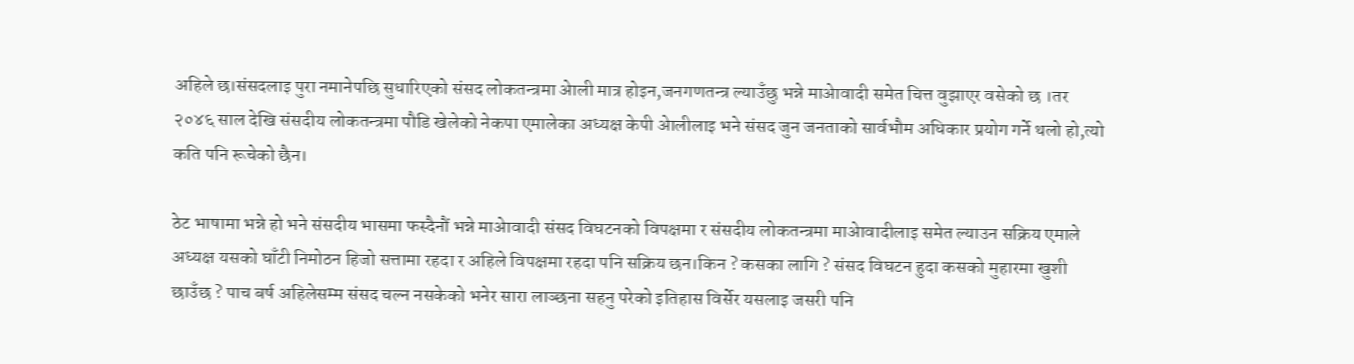अहिले छ।संसदलाइ पुरा नमानेपछि सुधारिएको संसद लोकतन्त्रमा अेाली मात्र होइन,जनगणतन्त्र ल्याउँछु भन्ने माअेावादी समेत चित्त वुझाएर वसेको छ ।तर २०४६ साल देखि संसदीय लोकतन्त्रमा पौडि खेलेको नेकपा एमालेका अध्यक्ष केपी अेालीलाइ भने संसद जुन जनताको सार्वभौम अधिकार प्रयोग गर्ने थलो हो,त्यो कति पनि रूचेको छैन।

ठेट भाषामा भन्ने हो भने संसदीय भासमा फस्दैनौं भन्ने माअेावादी संसद विघटनको विपक्षमा र संसदीय लोकतन्त्रमा माअेावादीलाइ समेत ल्याउन सक्रिय एमाले अध्यक्ष यसको घाँटी निमोठन हिजो सत्तामा रहदा र अहिले विपक्षमा रहदा पनि सक्रिय छन।किन ? कसका लागि ? संसद विघटन हुदा कसको मुहारमा खुशी छाउँछ ? पाच बर्ष अहिलेसम्म संसद चल्न नसकेको भनेर सारा लाञ्छना सहनु परेको इतिहास विर्सेर यसलाइ जसरी पनि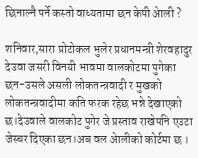छिनाल्नै पर्ने कस्तो वाध्यतामा छन केपी अेाली ?

शनिवार,सारा प्रोटोकल भुलेर प्रधानमन्त्री शेरवहादुर देउवा जसरी विनयी भावमा वालकोटमा पुगेका छन-उसले असली लोकतन्त्रवादी र मुखको लोकतन्त्रवादीमा कति फरक रहेछ भन्ने देखाएको छ।देउवाले वालकोट पुगेर जे प्रस्ताव राखेपनि एउटा जेस्चर दिएका छन।अब वल अेालीको कोर्टमा छ ।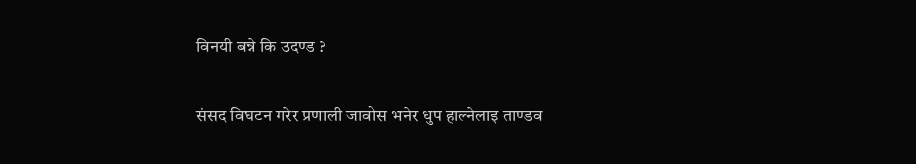विनयी बन्ने कि उदण्ड ?

संसद विघटन गरेर प्रणाली जावोस भनेर धुप हाल्नेलाइ ताण्डव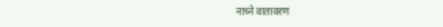नाच्ने वातावरण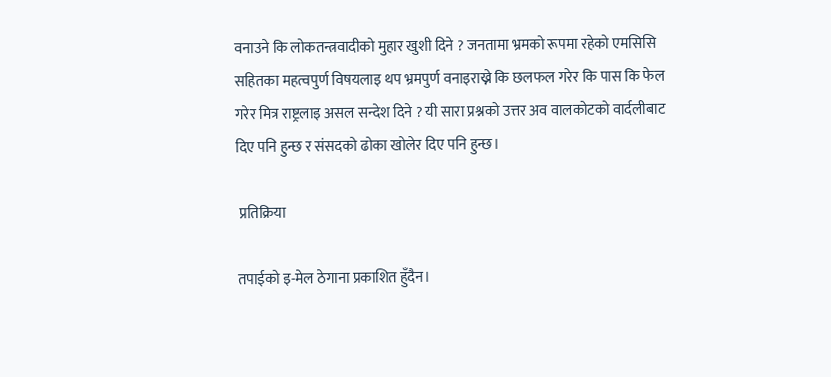वनाउने कि लोकतन्त्रवादीको मुहार खुशी दिने ? जनतामा भ्रमको रूपमा रहेको एमसिसि सहितका महत्वपुर्ण विषयलाइ थप भ्रमपुर्ण वनाइराख्ने कि छलफल गरेर कि पास कि फेल गरेर मित्र राष्ट्रलाइ असल सन्देश दिने ? यी सारा प्रश्नको उत्तर अव वालकोटको वार्दलीबाट दिए पनि हुन्छ र संसदको ढोका खोलेर दिए पनि हुन्छ।

 प्रतिक्रिया

तपाईको इ-मेल ठेगाना प्रकाशित हुँदैन।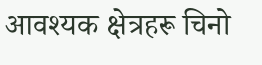आवश्यक क्षेत्रहरू चिनो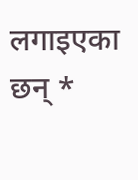लगाइएका छन् *